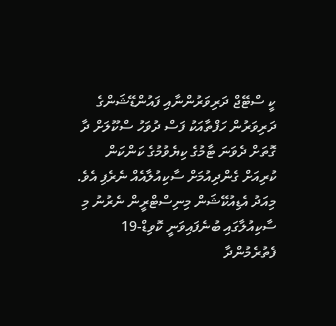ކީ ސްޓޭޖް ދަރިވަރުންނާއި ފައުންޑޭޝަންގެ ދަރިވަރުން ހަފްތާއަކު ފަސް ދުވަހު ސްކޫލަށް ދާ ގޮތަށް ދެވަނަ ޓާމުގެ ކިޔެވުމުގެ ކަންކަން ކުރިއަށް ގެންދިއުމަށް ސާކިއުލާއެއް ނެރެފި އެވެ.
މިއަދު އެޑިއުކޭޝަން މިނިސްޓްރީން ނެރުނު މި ސާކިއުލާގައި ބުނެފައިވަނީ ކޮވިޑް-19 ފެތުރެމުންދާ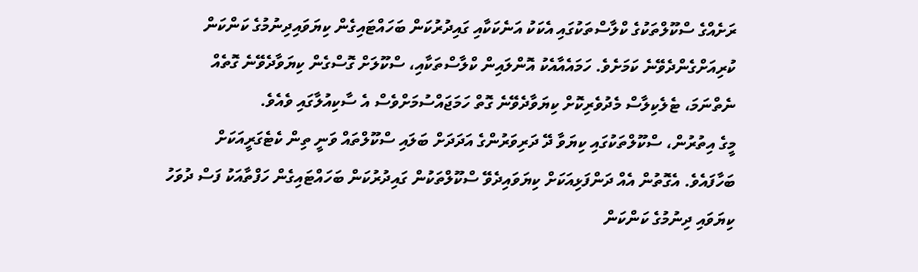ރަށެއްގެ ސްކޫލްތަކުގެ ކްލާސްތަކުގައި އެކަކު އަނެކަކާއި ގައިދުރުކަން ބަހައްޓައިގެން ކިޔަވައިދިނުމުގެ ކަންކަން ކުރިއަށްގެންދެވޭނެ ކަމަށެވެ. ހަމައެއާއެކު އޮންލައިން ކްލާސްތަކާއި، ސްކޫލަށް ގޮސްގެން ކިޔަވާދެވޭނެ ގޮތެއް ނެތްނަމަ، ޓެލެކިލާސް މެދުވެރިކޮށް ކިޔަވާދެވޭނެ ގޮތް ހަމަޖައްސުމަށްވެސް އެ ސާކިއުލާގައި ވެއެވެ.
މީގެ އިތުރުން، ސްކޫލްތަކުގައި ކިޔަވާ ދޭ ދަރިވަރުންގެ އަދަދަށް ބަލައި ސްކޫލްތައް ވަނީ ތިން ކެޓެގަރީއަކަށް ބަހާފައެވެ. އެގޮތުން އެއް ދަންފަޅިއަކަށް ކިޔަވައިދެވޭ ސްކޫލްތަކުން ގައިދުރުކަން ބަހައްޓައިގެން ހަފްތާއަކު ފަސް ދުވަހު ކިޔަވައި ދިނުމުގެ ކަންކަން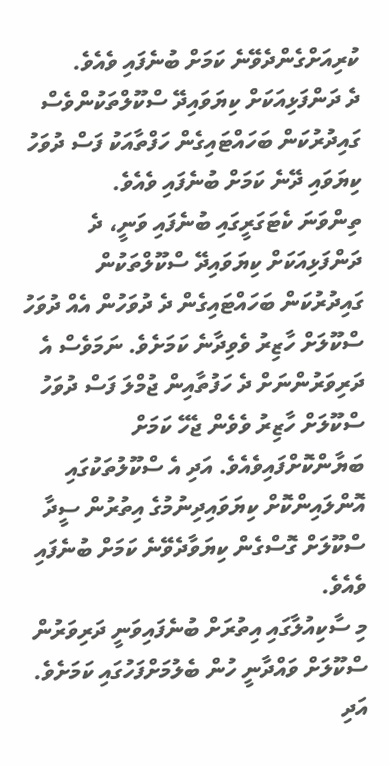ކުރިއަށްގެންދެވޭނެ ކަމަށް ބުނެފައި ވެއެވެ.
ދެ ދަންފަޅިއަކަށް ކިޔަވައިދޭ ސްކޫލްތަކުންވެސް ގައިދުރުކަން ބަހައްޓައިގެން ހަފްތާއަކު ފަސް ދުވަހު ކިޔަވައި ދޭނެ ކަމަށް ބުނެފައި ވެއެވެ.
ތިންވަނަ ކެޓަގަރީގައި ބުނެފައި ވަނީ، ދެ ދަންފަޅިއަކަށް ކިޔަވައިދޭ ސްކޫލްތަކުން ގައިދުރުކަން ބަހައްޓައިގެން ދެ ދުވަހުން އެއް ދުވަހު ސްކޫލަށް ހާޒިރު ވެވިދާނެ ކަމަށެވެ. ނަމަވެސް އެ ދަރިވަރުންނަށް ދެ ހަފުތާއިން ޖުމްލަ ފަސް ދުވަހު ސްކޫލަށް ހާޒިރު ވެވެން ޖެހޭ ކަމަށް ބަޔާންކޮށްފައިވެއެވެ. އަދި އެ ސްކޫލުތަކުގައި އޮންލައިންކޮށް ކިޔަވައިދިނުމުގެ އިތުރުން ސީދާ ސްކޫލަށް ގޮސްގެން ކިޔަވާދެވޭނެ ކަމަށް ބުނެފައި ވެއެވެ.
މި ސާކިއުލާގައި އިތުރަށް ބުނެފައިވަނީ ދަރިވަރުން ސްކޫލަށް ވައްދާނީ ހުން ބެލުމަށްފަހުގައި ކަމަށެވެ. އަދި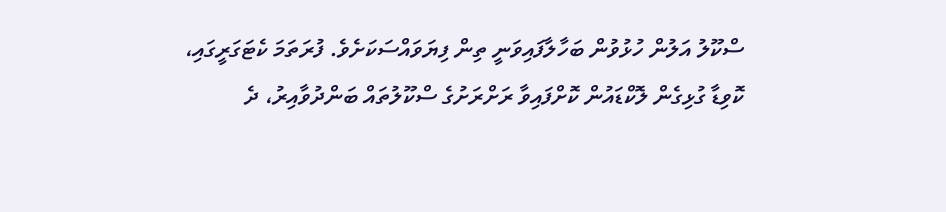ސްކޫލު އަލުން ހުޅުވުން ބަހާލާފައިވަނީ ތިން ފިޔަވައްސަކަށެވެ. ފުރަތަމަ ކެޓަގަރީގައި، ކޮވިޑާ ގުޅިގެން ލޮކްޑައުން ކޮށްފައިވާ ރަށްރަށުގެ ސްކޫލުތައް ބަންދުވާއިރު، ދެ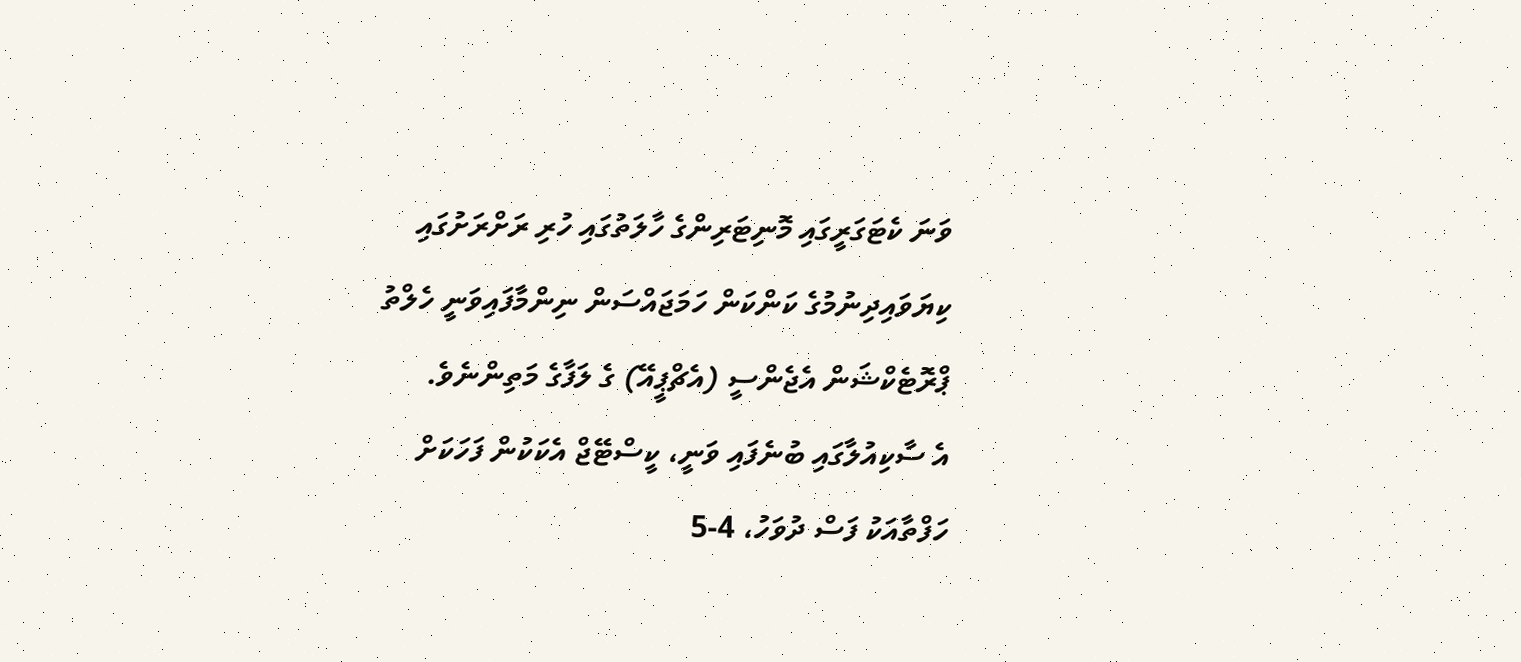ވަނަ ކެޓަގަރީގައި މޮނިޓަރިންގެ ހާލަތުގައި ހުރި ރަށްރަށުގައި ކިޔަވައިދިނުމުގެ ކަންކަން ހަމަޖައްސަން ނިންމާފައިވަނީ ހެލްތު ޕްރޮޓެކްޝަން އެޖެންސީ (އެޗްޕީއޭ) ގެ ލަފާގެ މަތިންނެވެ.
އެ ސާކިއުލާގައި ބުނެފައި ވަނީ، ކީސްޓޭޖް އެކަކުން ފަހަކަށް ހަފްތާއަކު ފަސް ދުވަހު، 4-5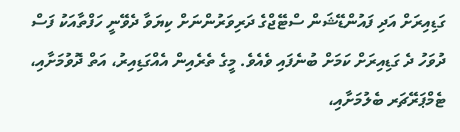ގަޑިއިރަށް އަދި ފައުންޑޭޝަން ސްޓޭޖްގެ ދަރިވަރުންނަށް ކިޔަވާ ދެވޭނީ ހަފްތާއަކު ފަސް ދުވަހު ދެ ގަޑިއިރަށް ކަމަށް ބުނެފައި ވެއެވެ. މީގެ ތެރެއިން އެއްގަޑިއިރު، އަތް ދޮވުމަށާއި، ޓެމްޕަރޭޗަރ ބެލުމަށާއި،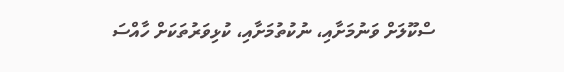ސްކޫލަށް ވަނުމަށާއި، ނުކުތުމަށާއި، ކުޅިވަރުތަކަށް ހާއްސަ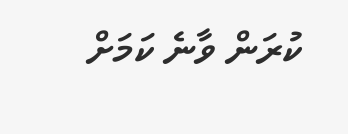ކުރަން ވާނެ ކަމަށް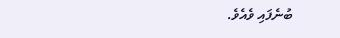ބުނެފައި ވެއެވެ.